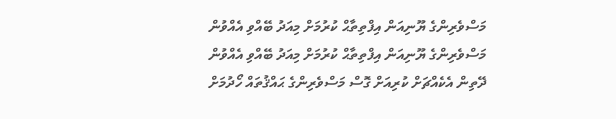މަސްވެރިންގެ ޔޫނިއަން އިފްތިތާޙް ކުރުމަށް މިއަދު ބޭއްވި އެއްވުން
މަސްވެރިންގެ ޔޫނިއަން އިފްތިތާޙް ކުރުމަށް މިއަދު ބޭއްވި އެއްވުން
ދޭތިން އެކެއްޗަށް ކުރިއަށް ގޮސް މަސްވެރިންގެ ޙައްޤުތައް ހޯދުމަށް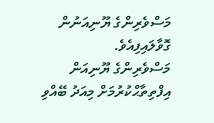މަސްވެރިންގެ ޔޫނިއަނުން ގޮވާލައިފިއެވެ.
މަސްވެރިންގެ ޔޫނިއަން އިފްތިތާޙްކުރުމަށް މިއަދު ބޭއްވި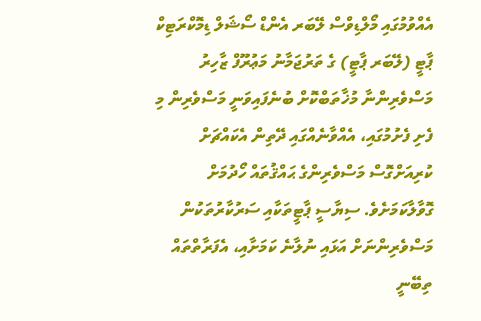އެއްވުމުގައި މޯލްޑިވްސް ލޭބަރ އެންޑް ސޯޝަލް ޑިމޮކްރަޓިކް ޕާޓީ (ލޭބަރ ޕާޓީ) ގެ ތަރުޖަމާނު މަޢުރޫފް ޒާހިރު މަސްވެރިންނާ މުޚާތަބްކޮށް ބުނެފައިވަނީ މަސްވެރިން މި ފެށި ފެށުމުގައި، އެއްވާނެއްގައި ދޭތިން އެކައްޗަށް ކުރިއަށްގޮސް މަސްވެރިންގެ ޙައްޤުތައް ހޯދުމަށް ގޮވާލާކަމަށެވެ. ސިޔާސީ ޕާޓީތަކާއި ސަރުކާރުތަކުން މަސްވެރިންނަށް އަޅައި ނުލާނެ ކަމަށާއި، އެފަރާތްތައް ތިބޭނީ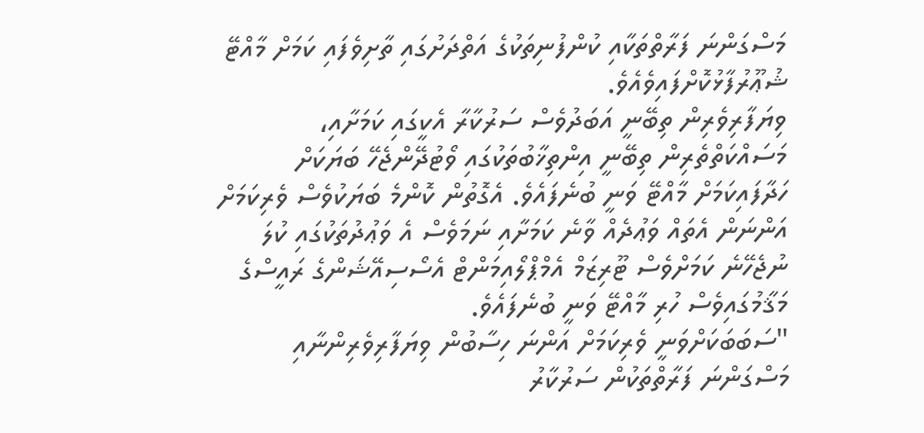މަސްގަންނަ ފަރާތްތަކާއި ކުންފުނިތަކުގެ އަތްދަށުގައި ތާށިވެފައި ކަމަށް މާއްޓޭ ޝުޢޫރުފާޅުކޮށްފައިވެއެވެ.
ވިޔަފާރިވެރިން ތިބޭނީ އަބަދުވެސް ސަރުކާރާ އެކީގައި ކަމަށާއި، މަސައްކަތްތެރިން ތިބޭނީ އިންތިޚާބުތަކުގައި ވޯޓުދޭންޖެހޭ ބަޔަކަށް ހަދާފައިކަމަށް މާއްޓޭ ވަނީ ބުނެފައެވެ. އެގޮތުން ކޮންމެ ބަޔަކުވެސް ވެރިކަމަށް އަންނަން އެތައް ވަޢުދެއް ވާނެ ކަމަށާއި ނަމަވެސް އެ ވަޢުދުތަކުގައި ކުލަ ނުޖެހޭނެ ކަމަށްވެސް ޓޫރިޒަމް އެމްޕްލޯއިމަންޓް އެސޯސިއޭޝަންގެ ރައީސްގެ މަޤާމުގައިވެސް ހުރި މާއްޓޭ ވަނީ ބުނެފައެވެ.
"ސަބަބަކަށްވަނީ ވެރިކަމަށް އަންނަ ހިސާބުން ވިޔަފާރިވެރިންނާއި މަސްގަންނަ ފަރާތްތަކުން ސަރުކާރު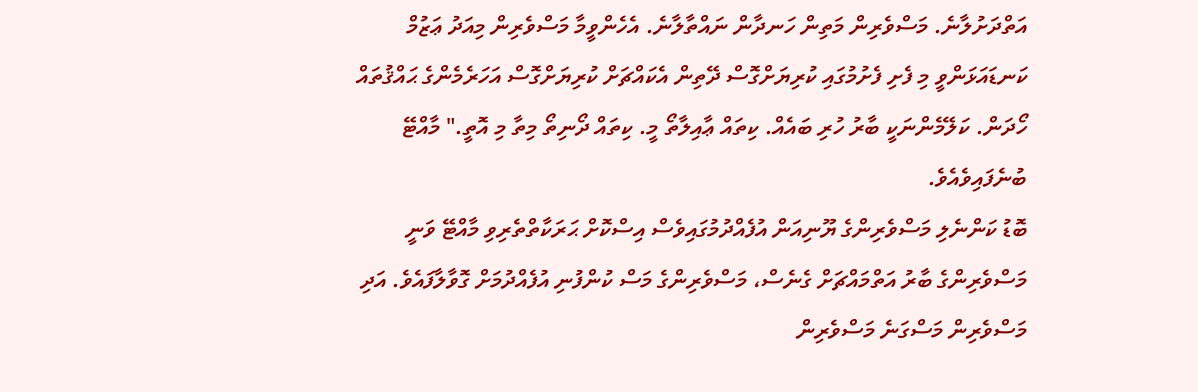އަތްދަށުލާނެ. މަސްވެރިން މަތިން ހަނދާން ނައްތާލާނެ. އެހެންވީމާ މަސްވެރިން މިއަދު ޢަޒުމް ކަނޑައަޅަންވީ މި ފެށި ފެށުމުގައި ކުރިޔަށްގޮސް ދޭތިން އެކައްޗަށް ކުރިޔަށްގޮސް އަހަރެމެންގެ ޙައްޤުތައް ހޯދަން. ކަލޭމެންނަކީ ބާރު ހުރި ބައެއް. ކިތައް ޢާއިލާތޯ މީ. ކިތައް ދޯނިތޯ މިތާ މި އޮތީ." މާއްޓޭ ބުނެފައިވެއެވެ.
ބޮޑު ކަންނެލި މަސްވެރިންގެ ޔޫނިއަން އުފެއްދުމުގައިވެސް އިސްކޮށް ޙަރަކާތްތެރިވި މާއްޓޭ ވަނީ މަސްވެރިންގެ ބާރު އަތްމައްޗަށް ގެނެސް، މަސްވެރިންގެ މަސް ކުންފުނި އުފެއްދުމަށް ގޮވާލާފައެވެ. އަދި މަސްވެރިން މަސްގަނެ މަސްވެރިން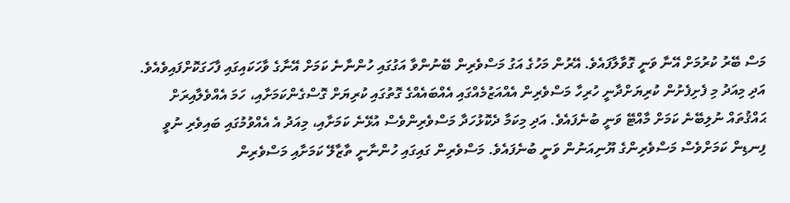މަސް ބޭރު ކުރުމަށް އޭނާ ވަނީ ގޮވާލާފައެވެ. އޭރުން މަހުގެ އަގު މަސްވެރިން ބޭނުންވާ އަގުގައި ހުންނާނެ ކަމަށް އޭނާގެ ވާހަކައިގައި ފާހަގަކޮށްފައިވެއެވެ.
އަދި މިއަދު މި ފެށިފެށުން ކުރިޔަށްދާނީ ހުރިހާ މަސްވެރިން އެއްއަޒުމެއްގައި އެއްބައެއްގެ ގޮތުގައި ކުރިޔަށް ގޮސްގެންކަމަށާއި، ހަމަ އެއްވެލާއިރަށް ޙައްޤުތައް ނުލިބޭނެ ކަމަށް މާއްޓޭ ވަނީ ބުނެފައެވެ. އަދި މިކަމާ ދެކޮޅުހަދާ މަސްވެރިންވެސް އުޅޭނެ ކަމަށާއި، މިއަދު އެ އެއްވުމުގައި ބައިވެރި ނުވީ ފިނޑިން ކަމަށްވެސް މަސްވެރިންގެ ޔޫނިއަނުން ވަނީ ބުނެފައެވެ. މަސްވެރިން ގައިގައި ހުންނާނީ ތާޒާލޭ ކަމަށާއި މަސްވެރިން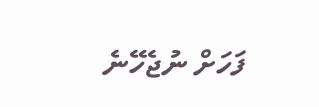ފަހަށް ނުޖެހޭނެ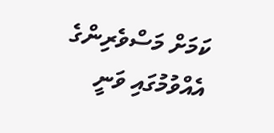ކަމަށް މަސްވެރިންގެ އެއްވުމުގައި ވަނީ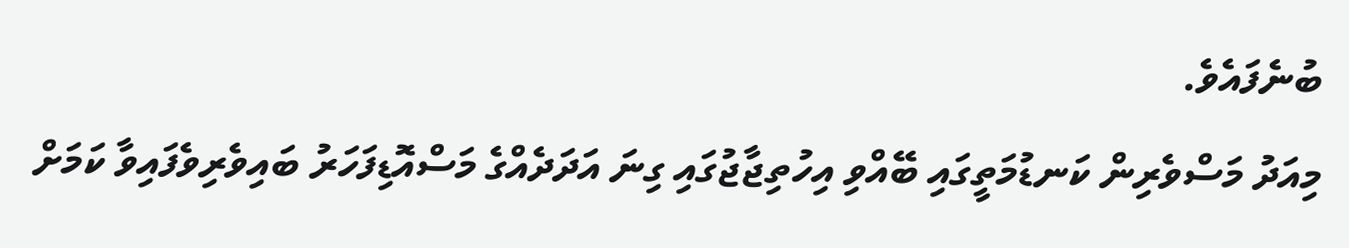ބުނެފައެވެ.
މިއަދު މަސްވެރިން ކަނޑުމަތީގައި ބޭއްވި އިހުތިޖާޖުގައި ގިނަ އަދަދެއްގެ މަސްއޮޑިފަހަރު ބައިވެރިވެފައިވާ ކަމަށް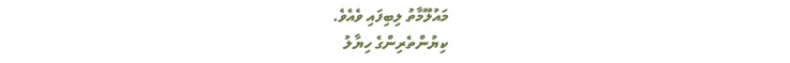މައުލޫމާތު ލިބިފައި ވެއެވެ.
ކިޔުންތެރިންގެ ހިޔާލު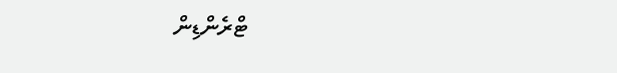ޓްރެންޑިން